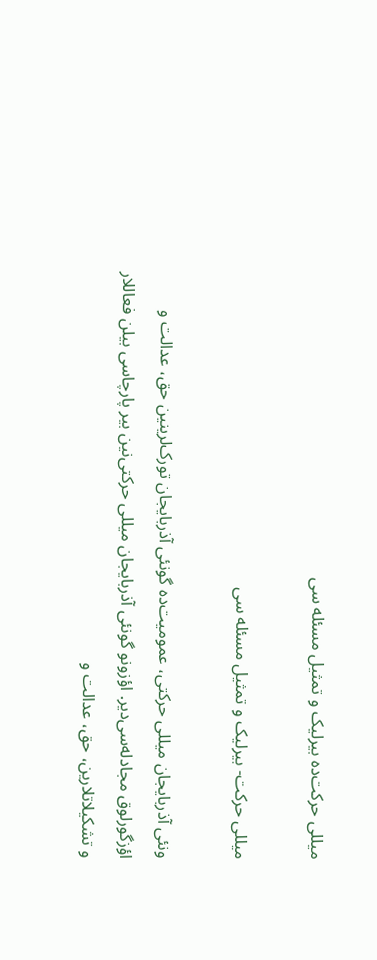میللی حرکت‌ده بیرلیک و تمثیل مسئله سی

میللی حرکت- بیرلیک و تمثیل مسئله سی

ونئی آذربایجان میللی حرکتی، عمومیت‌ده گونئی آذربایجان تورک‌لرینین حق، عدالت و اؤزگورلوق مجادله‌سی‌دیر. اؤزونو گونئی آذربایجان میللی حرکتی‌نین بیر پارچاسی بیلن فعاللار و تشکیلاتلارین، حق، عدالت و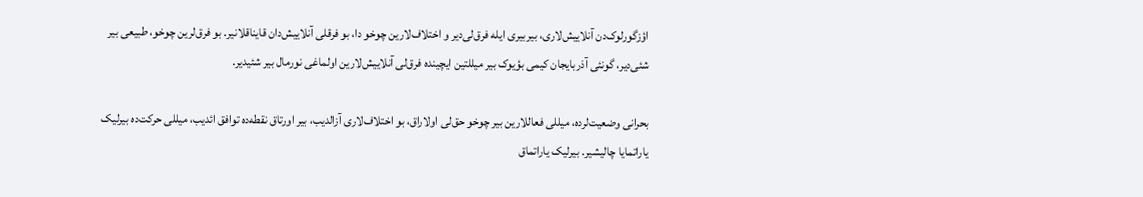اؤزگورلوک‌‌دن آنلاییش‌لاری، بیربیری ایله فرق‌لی‌دیر و اختلاف‌لارین چوخو دا، بو فرقلی آنلاییش‌دان قایناقلانیر. بو فرق‌لرین چوخو، طبیعی بیر شئی‌دیر، گونئی آذربایجان کیمی بؤیوک بیر میللتین ایچینده فرق‌لی آنلاییش‌لارین اولماغی نورمال بیر شئیدیر.

بحرانی وضعیت‌لرده، میللی فعاللارین بیر چوخو حق‌لی اولاراق، بو اختلاف‌لاری آزالدیب، بیر اورتاق نقطه‌ده توافق ائدیب، میللی حرکت‌‌ده بیرلیک یاراتمایا چالیشیر. بیرلیک یاراتماق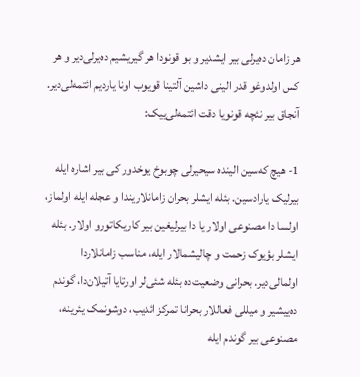هر زامان ده‌یرلی بیر ایشدیر و بو قونودا هر گیریشیم ده‌یرلی‌دیر و هر کس اولدوغو قدر الینی داشین آلتینا قویوب اونا یاردیم ائتمه‌لی‌دیر. آنجاق بیر نئچه قونویا دقت ائتمه‌لی‌ییک:

1- هیچ که‌سین الینده سیحیرلی چوبوخ یوخدور کی بیر اشاره ایله بیرلیک یارادسین. بئله ایشلر بحران زامانلاریندا و عجله ایله اولماز، اولسا دا مصنوعی اولار یا دا بیرلیغین بیر کاریکاتورو اولار. بئله ایشلر بؤیوک زحمت و چالیشمالار ایله، مناسب زامانلاردا اولمالی‌دیر. بحرانی وضعیت‌ده بئله شئی‌لر اورتایا آتیلان‌دا، گوندم ده‌ییشیر و میللی فعاللار بحرانا تمرکز ائدیب، دوشونمک یئرینه، مصنوعی بیر گوندم ایله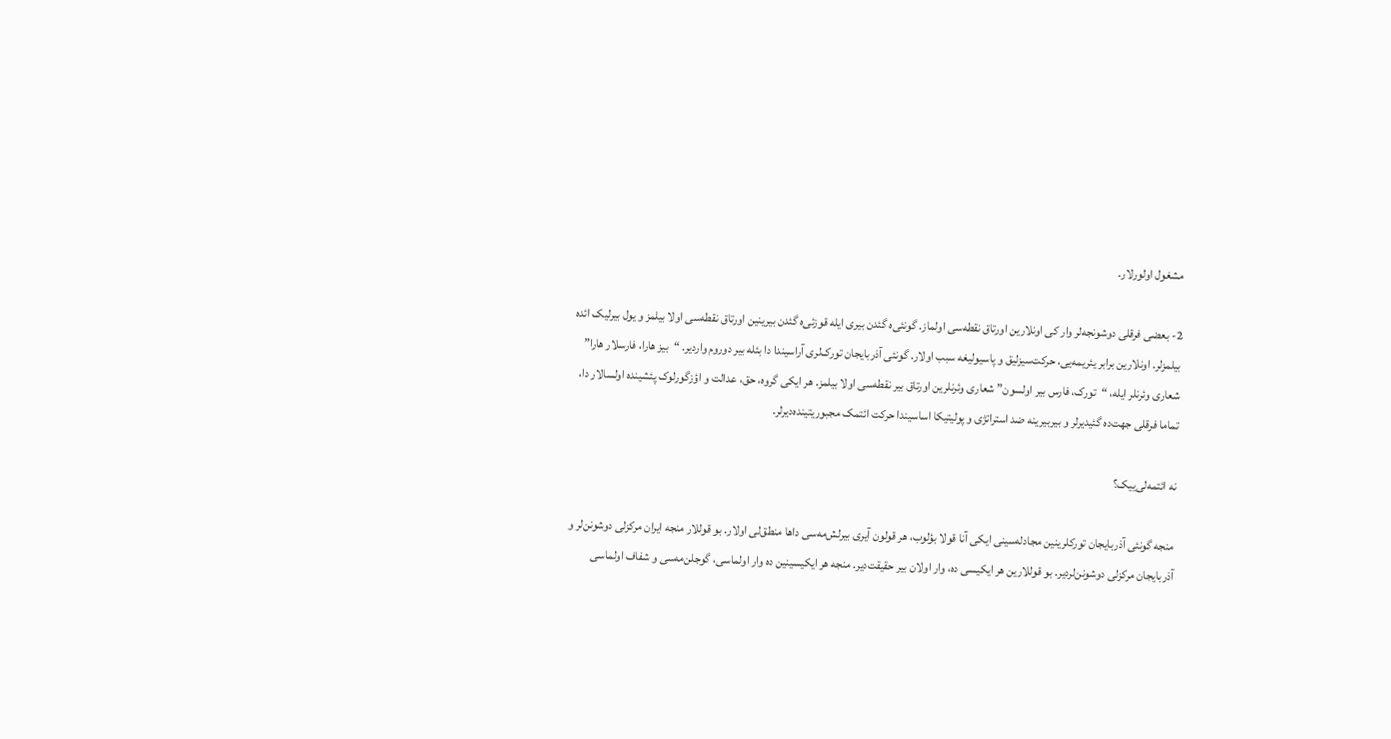مشغول اولورلار.

2- بعضی فرقلی دوشونجه‌لر وار کی اونلارین اورتاق نقطه‌سی اولماز. گونئی‌ه گئدن بیری ایله قوزئی‌ه گئدن بیرینین اورتاق نقطه‌سی اولا بیلمز و یول بیرلیک ائده بیلمزلر. اونلارین برابر یئریمه‌یی، حرکت‌سیزلیق و پاسیولیغه سبب اولار. گونئی آذربایجان تورک‌لری آراسیندا دا بئله بیر دوروم واردیر. “بیز هارا، فارسلار هارا” شعاری وئرنلر ایله، “تورک، فارس بیر اولسون” شعاری وئرنلرین اورتاق بیر نقطه‌سی اولا بیلمز. هر ایکی گروه، حق، عدالت و اؤزگورلوک پئشینده اولسالار دا، تماما فرقلی جهت‌ده گئیدیرلر و بیربیرینه ضد استراتژی و پولیتیکا اساسیندا حرکت ائتمک مجبوریتینده‌دیرلر.

نه ائتمه‌لی‌ییک؟

منجه گونئی آذربایجان تورکلرینین مجادله‌سینی ایکی آنا قولا بؤلوب، هر قولون آیری بیرلش‌مه‌سی داها منطق‌لی اولار. بو قوللار منجه ایران مرکزلی دوشونن‌لر و آذربایجان مرکزلی دوشونن‌لردیر. بو قوللارین هر ایکیسی ده، وار اولان بیر حقیقت‌دیر. منجه هر ایکیسینین ده وار اولماسی، گوجلن‌مه‌سی و شفاف اولماسی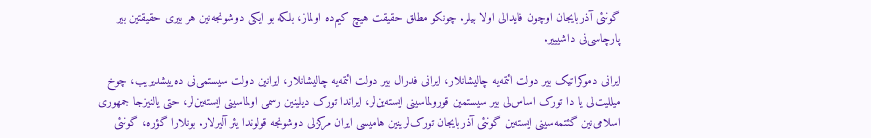گونئی آذربایجان اوچون فایدالی اولا بیلر. چونکو مطلق حقیقت هیچ کیم‌ده اولماز، بلکه بو ایکی دوشونجه‌نین هر بیری حقیقتین بیر پارچاسی‌نی داشیییر.

ایرانی دموکراتیک بیر دولت ائتمه‌یه چالیشانلار، ایرانی فدرال بیر دولت ائتمه‌یه چالیشانلار، ایرانین دولت سیستمی‌نی ده‌ییشدیریب، چوخ میللیت‌لی یا دا تورک اساس‌لی بیر سیستمین قورولماسینی ایسته‌ین‌لر، ایراندا تورک دیلینین رسمی اولماسینی ایسته‌ین‌لر، حتی یالنیزجا جمهوری اسلامی‌نین گئتمه‌سینی ایسته‌ین‌ گونئی آذربایجان تورک‌لرینین هامیسی ایران مرکزلی دوشونجه قولوندا یئر آلیرلار. بونلارا گؤره، گونئی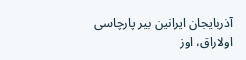آذربایجان ایرانین بیر پارچاسی‌ اولاراق، اوز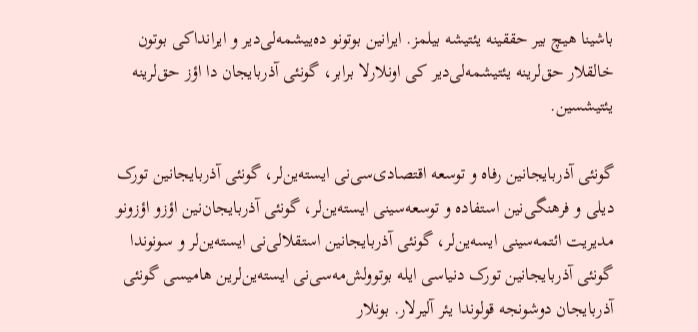باشینا هیچ بیر حققینه یئتیشه بیلمز. ایرانین بوتونو ده‌ییشمه‌لی‌دیر و ایرانداکی بوتون خالقلار حق‌لرینه یئتیشمه‌لی‌دیر کی اونلارلا برابر، گونئی آذربایجان دا اؤز حق‌لرینه یئتیشسین.

گونئی آذربایجانین رفاه و توسعه اقتصادی‌سی‌نی ایسته‌ین‌لر، گونئی آذربایجانین تورک دیلی و فرهنگی‌نین استفاده و توسعه‌سینی ایسته‌ین‌لر، گونئی آذربایجان‌نین اؤزو اؤزونو مدیریت ائتمه‌سینی ایسه‌ین‌لر، گونئی آذربایجانین استقلالی‌نی ایسته‌ین‌لر و سونوندا گونئی آذربایجانین تورک دنیاسی‌ ایله بوتوولش‌مه‌سی‌نی ایسته‌ین‌لرین هامیسی گونئی آذربایجان دوشونجه قولوندا یئر آلیرلار. بونلار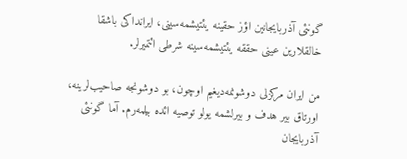گونئی آذربایجانین اؤز حقینه یئتیشمه‌سینی، ایرانداکی باشقا خالقلارین عینی حققه یئتیشمه‌سینه شرطی ائتمیرلر.

من ایران مرکزلی دوشونمه‌دیغیم اوچون، بو دوشونجه صاحیب‌لرینه، اورتاق بیر هدف و بیرلشمه یولو توصیه ائده بیلمه‌رم. آما گونئی آذربایجان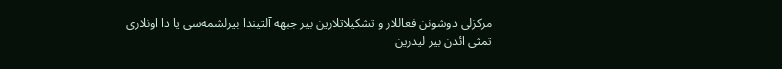مرکزلی دوشونن فعاللار و تشکیلاتلارین بیر جبهه آلتیندا بیرلشمه‌سی یا دا اونلاری تمثی ائدن بیر لیدرین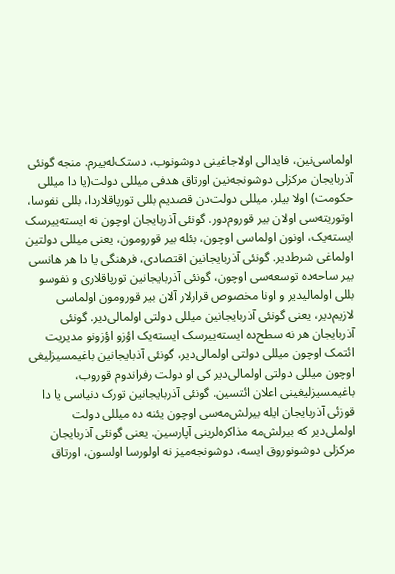اولماسی‌نین، فایدالی اولاجاغینی دوشونوب، دستک‌له‌ییرم. منجه گونئی آذربایجان مرکزلی دوشونجه‌نین اورتاق هدفی میللی دولت(یا دا میللی حکومت) اولا بیلر. میللی دولت‌دن قصدیم بللی تورپاقلاردا، بللی نفوسا، اوتوریته‌سی اولان بیر قوروم‌دور. گونئی آذربایجان اوچون نه ایسته‌ییرسک ایسته‌یک، اونون اولماسی اوچون، بئله بیر قورومون، یعنی میللی دولتین اولماغی شرط‌دیر. گونئی آذربایجانین اقتصادی، فرهنگی یا دا هر هانسی بیر ساحه‌ده توسعه‌سی اوچون، گونئی آذربایجانین تورپاقلاری و نفوسو بللی اولمالیدیر و اونا مخصوص قرارلار آلان بیر قورومون اولماسی لازیم‌دیر، یعنی گونئی آذربایجانین میللی دولتی اولمالی‌دیر. گونئی آذربایجان هر نه سطح‌ده ایسته‌ییرسک ایسته‌یک اؤزو اؤزونو مدیریت ائتمک اوچون میللی دولتی اولمالی‌دیر، گونئی آذبایجانین باغیمسیزلیغی اوچون میللی دولتی اولمالی‌دیر کی او دولت رفراندوم قوروب، باغیمسیزلیغینی اعلان ائتسین. گونئی آذربایجانین تورک دنیاسی یا دا قوزئی آذربایجان ایله بیرلش‌مه‌سی اوچون یئنه ده میللی دولت اولملی‌دیر که بیرلش‌مه مذاکره‌لرینی آپارسین. یعنی گونئی آذربایجان مرکزلی دوشونوروق ایسه، دوشونجه‌میز نه اولورسا اولسون، اورتاق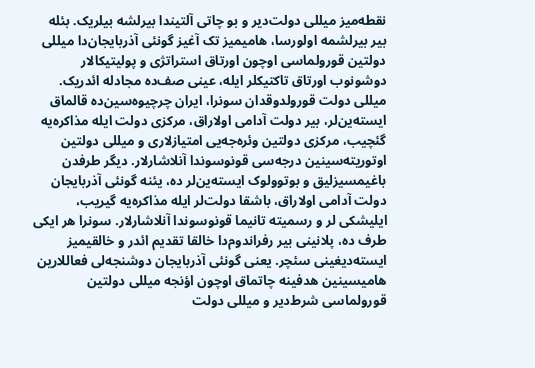نقطه‌میز میللی دولت‌دیر و بو چاتی آلتیندا بیرلشه بیلریک. بئله بیر بیرلشمه اولورسا، هامیمیز تک آغیز گونئی آذربایجان‌دا میللی دولتین قورولماسی اوچون اورتاق استراتژی و پولیتیکالار دوشونوب اورتاق تاکتیکلر ایله، عینی صف‌ده مجادله ائدریک. میللی دولت قورولدوقدان سونرا، ایران چرچیوه‌سین‌ده قالماق ایسته‌ین‌لر، بیر دولت آدامی اولاراق، مرکزی دولت ایله مذاکره‌یه گئچیب، مرکزی دولتین وئره‌جه‌یی امتیازلاری و میللی دولتین اوتوریته‌سینین درجه‌سی قونوسوندا آنلاشارلار. دیگر طرفدن باغیمسیزلیق و بوتوولوک ایسته‌ین‌لر ده، یئنه گونئی آذربایجان دولت آدامی اولاراق، باشقا دولت‌لر ایله مذاکره‌یه گیریب، ایلیشکی لر و رسمیته تانیما قونوسوندا آنلاشارلار. سونرا هر ایکی طرف ده، پلانینی بیر رفراندوم‌دا خالقا تقدیم ائدر و خالقیمیز ایسته‌دیغینی سئچر. یعنی گونئی آذربایجان دوشنجه‌لی فعاللارین هامیسینین هدفینه چاتماق اوچون اؤنجه میللی دولتین قورولماسی شرط‌دیر و میللی دولت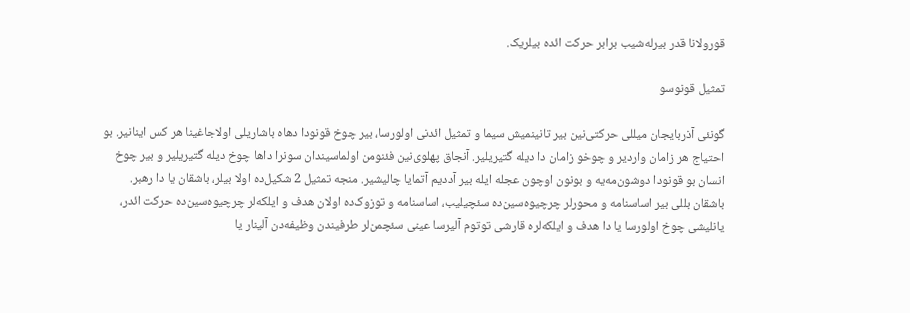قورولانا قدر بیرله‌شیب برابر حرکت ائده بیلریک.

تمثیل قونوسو

گونئی آذربایجان میللی حرکتی‌نین بیر تانینمیش سیما و تمثیل ائدنی اولورسا، بیر چوخ قونودا دهاه باشاریلی اولاجاغینا هر کس اینانیر. بو احتیاج هر زامان واردیر و چوخو زامان دا دیله گتیریلیر. آنجاق پهلوی‌نین فئنومن اولماسیندان سونرا داها چوخ دیله گتیریلیر و بیر چوخ انسان بو قونودا دوشون‌مه‌یه و بونون اوچون عجله ایله بیر آددیم آتمایا چالیشیر. منجه تمثیل 2 شکیل‌ده اولا بیلر، باشقان یا دا رهبر. باشقان بللی بیر اساسنامه و محورلر چرچیوه‌سین‌ده سئچیلیب، اساسنامه و توزوک‌ده اولان هدف و ایلکه‌لر چرچیوه‌سین‌ده حرکت ائدر، یانلیشی چوخ اولورسا یا دا هدف و ایلکه‌لره قارشی توتوم آلیرسا عینی سئچمن‌لر طرفیندن وظیفه‌دن آلینار یا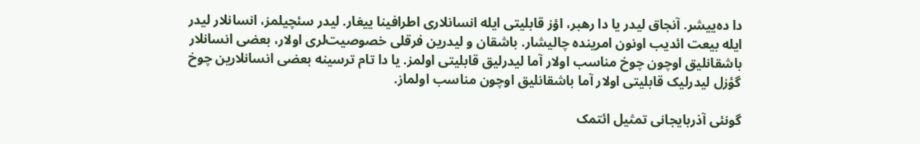دا ده‌ییشر. آنجاق لیدر یا دا رهبر، اؤز قابلیتی ایله انسانلاری اطرافینا ییغار. لیدر سئچیلمز، انسانلار لیدر ایله بیعت ائدیب اونون امرینده چالیشار. باشقان و لیدرین فرقلی خصوصیت‌لری اولار، بعضی انسانلار باشقانلیق اوچون چوخ مناسب اولار آما لیدرلیق قابلیتی اولمز. یا دا تام ترسینه بعضی انسانلارین چوخ گؤزل لیدرلیک قابلیتی اولار آما باشقانلیق اوچون مناسب اولماز.

گونئی آذربایجانی تمثیل ائتمک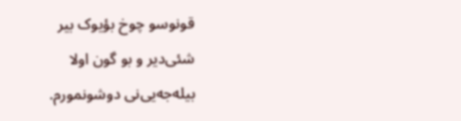قونوسو چوخ بؤیوک بیر شئی‌دیر و بو گون اولا بیله‌جه‌یی‌نی دوشونمورم.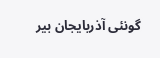گونئی آذربایجان بیر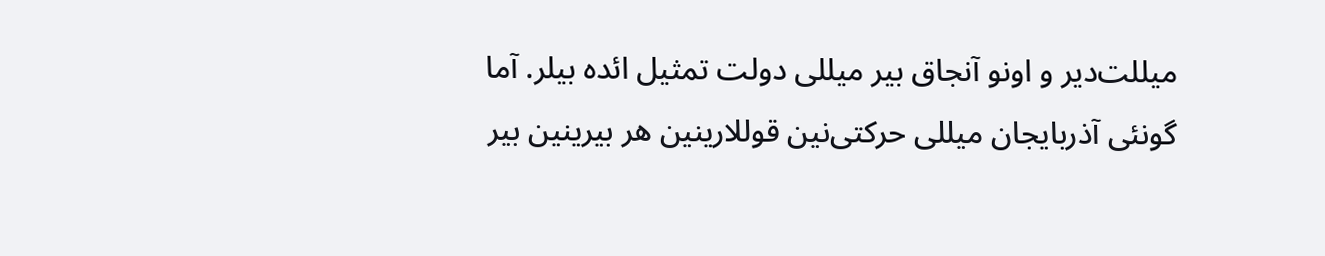میللت‌دیر و اونو آنجاق بیر میللی دولت تمثیل ائده بیلر. آما گونئی آذربایجان میللی حرکتی‌نین قوللارینین هر بیرینین بیر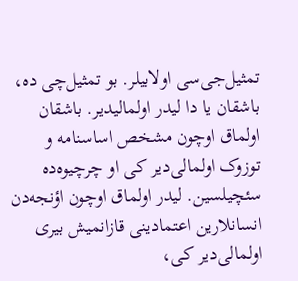تمثیل‌جی‌سی اولابیلر. بو تمثیل‌چی ده، باشقان یا دا لیدر اولمالیدیر. باشقان اولماق اوچون مشخص اساسنامه و توزوک اولمالی‌دیر کی او چرچیوه‌ده سئچیلسین. لیدر اولماق اوچون اؤنجه‌دن انسانلارین اعتمادینی قازانمیش بیری اولمالی‌دیر کی،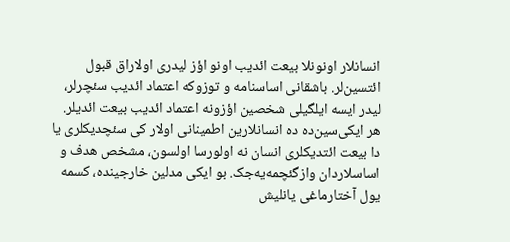انسانلار اونونلا بیعت ائدیب اونو اؤز لیدری اولاراق قبول ائتسین‌لر. باشقانی اساسنامه و توزوکه اعتماد ائدیب سئچرلر، لیدر ایسه ایلگیلی شخصین اؤزونه اعتماد ائدیب بیعت ائدیلر. هر ایکی‌سین‌ده ده انسانلارین اطمینانی اولار کی سئچدیکلری یا دا بیعت ائتدیکلری انسان نه اولورسا اولسون، مشخص هدف و اساسلاردان وازگئچمه‌یه‌جک. بو ایکی مدلین خارجینده، کسمه یول آختارماغی یانلیش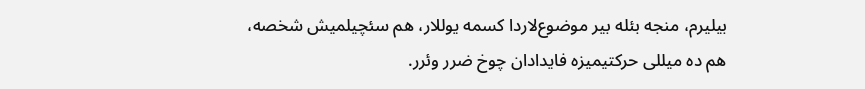بیلیرم، منجه بئله‌ بیر موضوع‌لاردا کسمه یوللار، هم سئچیلمیش شخصه، هم ده میللی حرکتیمیزه فایدادان چوخ ضرر وئرر.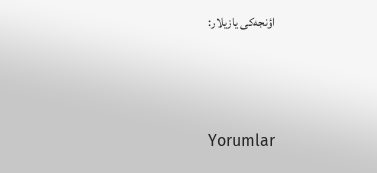اؤنجه‌کی یازیلار:



Yorumlar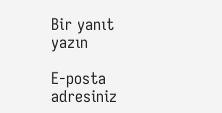Bir yanıt yazın

E-posta adresiniz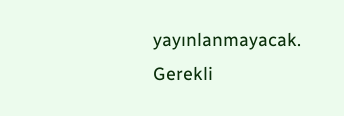yayınlanmayacak. Gerekli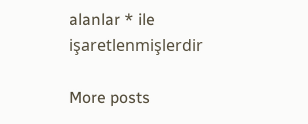alanlar * ile işaretlenmişlerdir

More posts